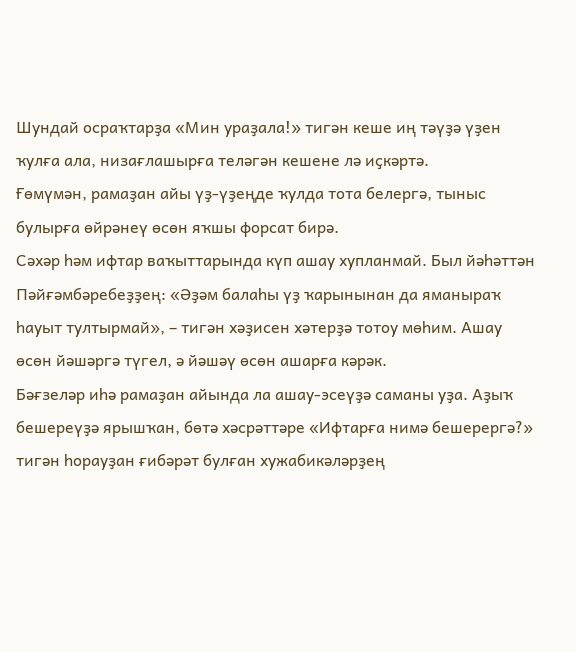Шундай осраҡтарҙа «Мин ураҙала!» тигән кеше иң тәүҙә үҙен ҡулға ала, низағлашырға теләгән кешене лә иҫкәртә.
Ғөмүмән, рамаҙан айы үҙ-үҙеңде ҡулда тота белергә, тыныс булырға өйрәнеү өсөн яҡшы форсат бирә.
Сәхәр һәм ифтар ваҡыттарында күп ашау хупланмай. Был йәһәттән Пәйғәмбәребеҙҙең: «Әҙәм балаһы үҙ ҡарынынан да яманыраҡ һауыт тултырмай», – тигән хәҙисен хәтерҙә тотоу мөһим. Ашау өсөн йәшәргә түгел, ә йәшәү өсөн ашарға кәрәк.
Бәғзеләр иһә рамаҙан айында ла ашау-эсеүҙә саманы уҙа. Аҙыҡ бешереүҙә ярышҡан, бөтә хәсрәттәре «Ифтарға нимә бешерергә?» тигән һорауҙан ғибәрәт булған хужабикәләрҙең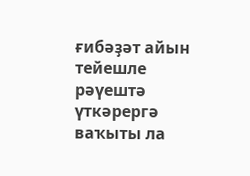ғибәҙәт айын тейешле рәүештә үткәрергә ваҡыты ла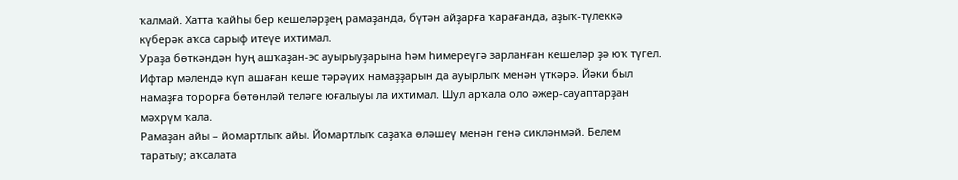ҡалмай. Хатта ҡайһы бер кешеләрҙең рамаҙанда, бүтән айҙарға ҡарағанда, аҙыҡ-түлеккә күберәк аҡса сарыф итеүе ихтимал.
Ураҙа бөткәндән һуң ашҡаҙан-эс ауырыуҙарына һәм һимереүгә зарланған кешеләр ҙә юҡ түгел. Ифтар мәлендә күп ашаған кеше тәрәүих намаҙҙарын да ауырлыҡ менән үткәрә. Йәки был намаҙға торорға бөтөнләй теләге юғалыуы ла ихтимал. Шул арҡала оло әжер-сауаптарҙан мәхрүм ҡала.
Рамаҙан айы – йомартлыҡ айы. Йомартлыҡ саҙаҡа өләшеү менән генә сикләнмәй. Белем таратыу; аҡсалата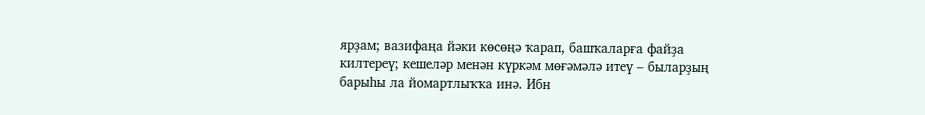ярҙам; вазифаңа йәки көсөңә ҡарап, башҡаларға файҙа килтереү; кешеләр менән күркәм мөғәмәлә итеү – быларҙың барыһы ла йомартлыҡҡа инә. Ибн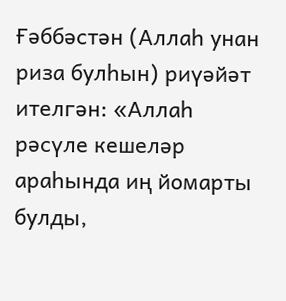Ғәббәстән (Аллаһ унан риза булһын) риүәйәт ителгән: «Аллаһ рәсүле кешеләр араһында иң йомарты булды,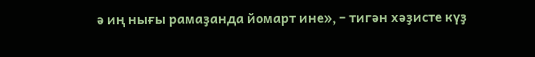ә иң нығы рамаҙанда йомарт ине», – тигән хәҙисте күҙ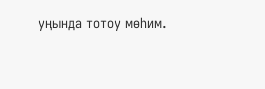уңында тотоу мөһим.